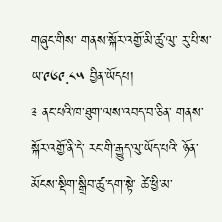གཞུང་གིས་ གནས་སྐོར་འགྱོ་མི་ཚུ་ལུ་ རུ་པི་ས་ཡ་༩༦༩.༨༥ བྱིན་ཡོདཔ།
༉ ནང་པའི་ཁ་ཐུག་ལས་འབད་བ་ཅིན་ གནས་སྐོར་འགྱོ་ནི་དེ་ རང་གི་རྒྱུད་ལུ་ཡོད་པའི་ ཉོན་མོངས་སྡིག་སྒྲིབ་ཚུ་དག་སྟེ་ ཚེ་ཕྱི་མ་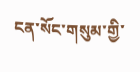ངན་སོང་གསུམ་གྱི་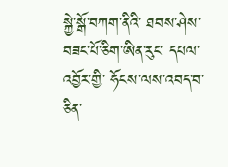སྐྱེ་སྒོ་བཀག་ནིའི་ ཐབས་ཤེས་བཟང་པོ་ཅིག་ཨིན་རུང་ དཔལ་འབྱོར་གྱི་ ཧོངས་ལས་འབད་བ་ཅིན་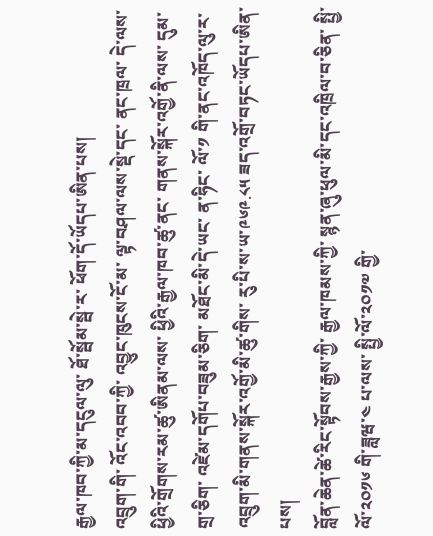རྒྱལ་ཁབ་ཀྱི་མ་དངུལ་ལུ་ ཐོ་སྦོམ་སྦེ་ར་ ཕོག་དོ་ཡོདཔ་ཨིན་པས།
འབྲུག་གི་ འོང་འབབ་ཀྱི་ འབྱུང་ཁུངས་ངོ་མ་ ལྟ་བཤལ་ལས་སྡེ་དང་ ནང་ཁྲལ་ དེ་ལས་ ཕྱིའི་གྲོགས་རམ་ཚུ་ཨིནམ་ལས་ ཕྱིའི་རྒྱལ་ཁབ་ཚུ་ནང་ གནས་སྐོར་འགྱོ་ནི་ལས་ དུམ་གྲ་ཅིག་ འཛེམ་དགོཔ་བཟུམ་ཅིག་ མཐོང་མི་དེ་ཡང་ ན་ཧིང་ ལོ་༡ གི་ནང་འཁོད་ལུ་ར་ འབྲུག་མི་གནས་སྐོར་འགྱོ་མི་ཚུ་གིས་ རུ་པི་ས་ཡ་༩༦༩.༨༥ ཟད་འགྲོ་བཏང་ཡོདཔ་ཨིན་པས།
བློན་ཆེན་ཚེ་རིང་སྟོབས་རྒྱས་ཀྱི་ རྒྱལ་ཁམས་ཀྱི་ སྙན་ཞུ་ཕུལ་མི་དང་འཁྲིལ་བ་ཅིན་ སྤྱི་ལོ་༢༠༡༦ གི་ཟླཝ་༤ པ་ལས་ སྤྱི་ལོ་༢༠༡༧ གྱི་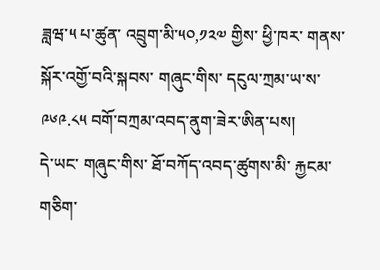ཟླཝ་༥ པ་ཚུན་ འབྲུག་མི་༥༠,༡༢༧ གྱིས་ ཕྱི་ཁར་ གནས་སྐོར་འགྱོ་བའི་སྐབས་ གཞུང་གིས་ དངུལ་ཀྲམ་ཡ་ས་༩༦༩.༨༥ བགོ་བཀྲམ་འབད་ནུག་ཟེར་ཨིན་པས།
དེ་ཡང་ གཞུང་གིས་ ཐོ་བཀོད་འབད་ཚུགས་མི་ རྐྱངམ་གཅིག་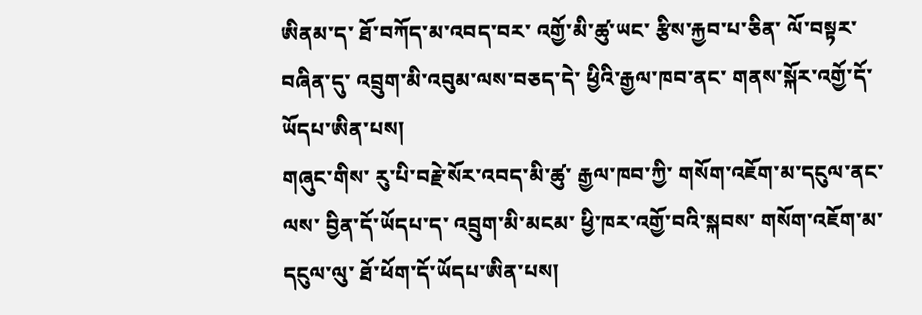ཨིནམ་ད་ ཐོ་བཀོད་མ་འབད་བར་ འགྱོ་མི་ཚུ་ཡང་ རྩིས་རྐྱབ་པ་ཅིན་ ལོ་བསྟར་བཞིན་དུ་ འབྲུག་མི་འབུམ་ལས་བཅད་དེ་ ཕྱིའི་རྒྱལ་ཁབ་ནང་ གནས་སྐོར་འགྱོ་དོ་ཡོདཔ་ཨིན་པས།
གཞུང་གིས་ རུ་པི་བརྗེ་སོར་འབད་མི་ཚུ་ རྒྱལ་ཁབ་ཀྱི་ གསོག་འཇོག་མ་དངུལ་ནང་ལས་ བྱིན་དོ་ཡོདཔ་ད་ འབྲུག་མི་མངམ་ ཕྱི་ཁར་འགྱོ་བའི་སྐབས་ གསོག་འཇོག་མ་དངུལ་ལུ་ ཐོ་ཕོག་དོ་ཡོདཔ་ཨིན་པས།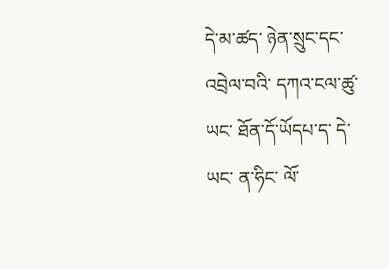དེ་མ་ཚད་ ཉེན་སྲུང་དང་འབྲེལ་བའི་ དཀའ་ངལ་ཚུ་ཡང་ ཐོན་དོ་ཡོདཔ་ད་ དེ་ཡང་ ན་ཧིང་ ལོ་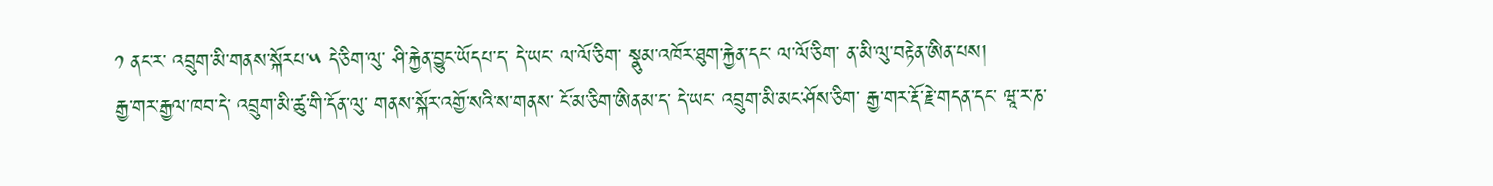༡ ནང་ར་ འབྲུག་མི་གནས་སྐོརཔ་༥ དེ་ཅིག་ལུ་ ཤི་རྐྱེན་བྱུང་ཡོདཔ་ད་ དེ་ཡང་ ལ་ལོ་ཅིག་ སྣུམ་འཁོར་ཐུག་རྐྱེན་དང་ ལ་ལོ་ཅིག་ ན་མི་ལུ་བརྟེན་ཨིན་པས།
རྒྱ་གར་རྒྱལ་ཁབ་དེ་ འབྲུག་མི་ཚུ་གི་དོན་ལུ་ གནས་སྐོར་འགྱོ་སའི་ས་གནས་ ངོ་མ་ཅིག་ཨིནམ་ད་ དེ་ཡང་ འབྲུག་མི་མང་ཤོས་ཅིག་ རྒྱ་གར་རྡོ་རྗེ་གདན་དང་ ཝཱ་ར་ཎ་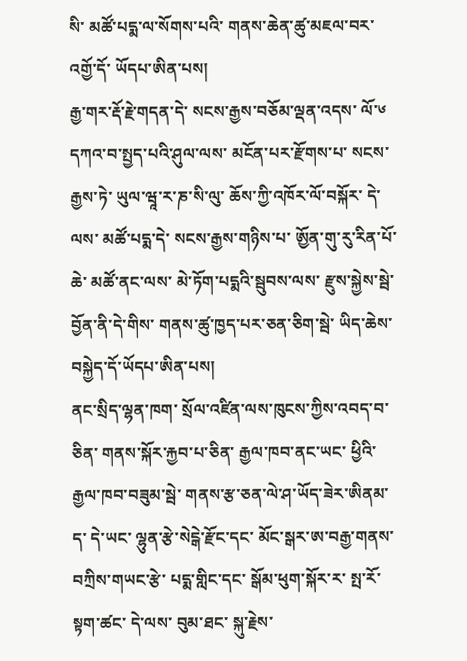སི་ མཚོ་པདྨ་ལ་སོགས་པའི་ གནས་ཆེན་ཚུ་མཇལ་བར་ འགྱོ་དོ་ ཡོདཔ་ཨིན་པས།
རྒྱ་གར་རྡོ་རྗེ་གདན་དེ་ སངས་རྒྱས་བཅོམ་ལྡན་འདས་ ལོ་༦ དཀའ་བ་སྤྱད་པའི་ཤུལ་ལས་ མངོན་པར་རྫོགས་པ་ སངས་རྒྱས་ཏེ་ ཡུལ་ཝཱ་ར་ཎ་སི་ལུ་ ཆོས་ཀྱི་འཁོར་ལོ་བསྐོར་ དེ་ལས་ མཚོ་པདྨ་དེ་ སངས་རྒྱས་གཉིས་པ་ ཨྱོན་གུ་རུ་རིན་པོ་ཆེ་ མཚོ་ནང་ལས་ མེ་ཏོག་པདྨའི་སྦུབས་ལས་ རྫུས་སྐྱེས་སྦེ་ བྱོན་ནི་དེ་གིས་ གནས་ཚུ་ཁྱད་པར་ཅན་ཅིག་སྦེ་ ཡིད་ཆེས་བསྐྱེད་དོ་ཡོདཔ་ཨིན་པས།
ནང་སྲིད་ལྷན་ཁག་ སྲོལ་འཛིན་ལས་ཁུངས་ཀྱིས་འབད་བ་ཅིན་ གནས་སྐོར་རྐྱབ་པ་ཅིན་ རྒྱལ་ཁབ་ནང་ཡང་ ཕྱིའི་རྒྱལ་ཁབ་བཟུམ་སྦེ་ གནས་རྩ་ཅན་ལེ་ཤ་ཡོད་ཟེར་ཨིནམ་ད་ དེ་ཡང་ ལྷུན་རྩེ་སེངྒེ་རྫོང་དང་ མོང་སྒར་ཨ་བརྒྱ་གནས་ བཀྲིས་གཡང་རྩེ་ པདྨ་གླིང་དང་ སྒོམ་ཕུག་སྐོར་ར་ སྤ་རོ་སྟག་ཚང་ དེ་ལས་ བུམ་ཐང་ སྐུ་རྗེས་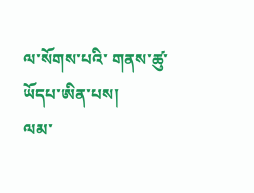ལ་སོགས་པའི་ གནས་ཚུ་ཡོདཔ་ཨིན་པས།
ལམ་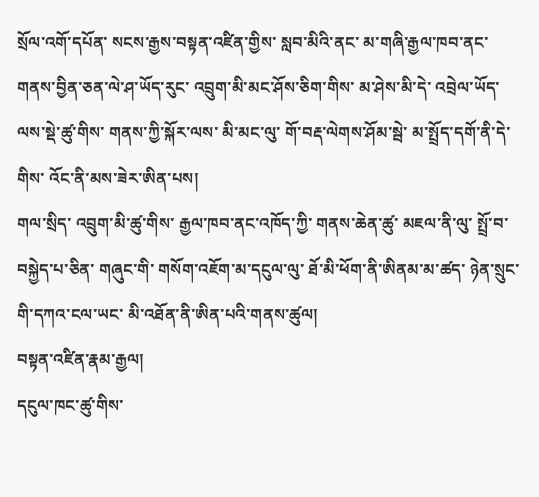སྲོལ་འགོ་དཔོན་ སངས་རྒྱས་བསྟན་འཛིན་གྱིས་ སླབ་མིའི་ནང་ མ་གཞི་རྒྱལ་ཁབ་ནང་ གནས་བྱིན་ཅན་ལེ་ཤ་ཡོད་རུང་ འབྲུག་མི་མང་ཤོས་ཅིག་གིས་ མ་ཤེས་མི་དེ་ འབྲེལ་ཡོད་ལས་སྡེ་ཚུ་གིས་ གནས་ཀྱི་སྐོར་ལས་ མི་མང་ལུ་ གོ་བརྡ་ལེགས་ཤོམ་སྦེ་ མ་སྤྲོད་དགོ་ནི་དེ་གིས་ འོང་ནི་མས་ཟེར་ཨིན་པས།
གལ་སྲིད་ འབྲུག་མི་ཚུ་གིས་ རྒྱལ་ཁབ་ནང་འཁོད་ཀྱི་ གནས་ཆེན་ཚུ་ མཇལ་ནི་ལུ་ སྤྲོ་བ་བསྐྱེད་པ་ཅིན་ གཞུང་གི་ གསོག་འཇོག་མ་དངུལ་ལུ་ ཐོ་མི་ཕོག་ནི་ཨིནམ་མ་ཚད་ ཉེན་སྲུང་གི་དཀའ་ངལ་ཡང་ མི་འཐོན་ནི་ཨིན་པའི་གནས་ཚུལ།
བསྟན་འཛིན་རྣམ་རྒྱལ།
དངུལ་ཁང་ཚུ་གིས་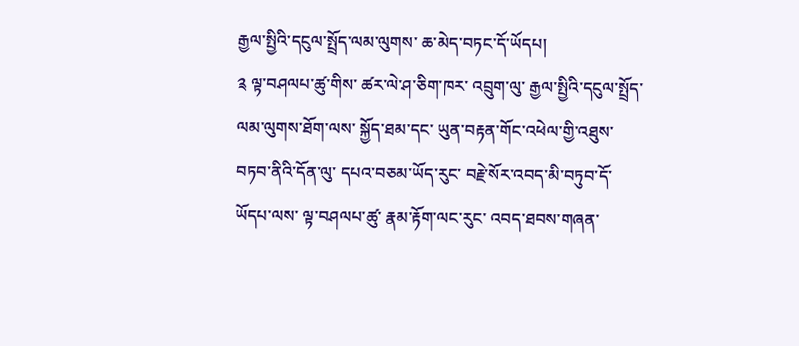རྒྱལ་སྤྱིའི་དངུལ་སྤྲོད་ལམ་ལུགས་ ཆ་མེད་བཏང་དོ་ཡོདཔ།
༉ ལྟ་བཤལཔ་ཚུ་གིས་ ཚར་ལེ་ཤ་ཅིག་ཁར་ འབྲུག་ལུ་ རྒྱལ་སྤྱིའི་དངུལ་སྤྲོད་ལམ་ལུགས་ཐོག་ལས་ སྐྱོད་ཐམ་དང་ ཡུན་བརྟན་གོང་འཕེལ་གྱི་འཐུས་ བཏབ་ནིའི་དོན་ལུ་ དཔའ་བཅམ་ཡོད་རུང་ བརྗེ་སོར་འབད་མི་བཏུབ་དོ་ཡོདཔ་ལས་ ལྟ་བཤལཔ་ཚུ་ རྣམ་རྟོག་ལང་རུང་ འབད་ཐབས་གཞན་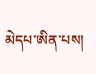མེདཔ་ཨིན་པས།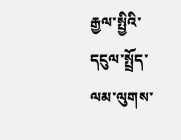རྒྱལ་སྤྱིའི་དངུལ་སྤྲོད་ལམ་ལུགས་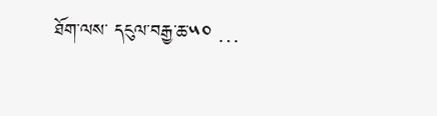ཐོག་ལས་ དངུལ་བརྒྱ་ཆ་༥༠ …